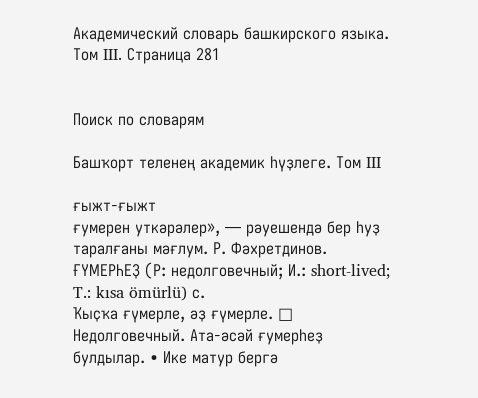Академический словарь башкирского языка. Том III. Страница 281


Поиск по словарям

Башҡорт теленең академик һүҙлеге. Том III

ғыжт-ғыжт
ғумерен уткәрәлер», — рәуешендә бер һуҙ таралғаны мәғлум. Р. Фәхретдинов.
ҒҮМЕРҺЕҘ (Р: недолговечный; И.: short-lived; T.: kısa ömürlü) с.
Ҡыҫҡа ғүмерле, әҙ ғүмерле. □ Недолговечный. Ата-әсәй ғумерһеҙ булдылар. • Ике матур бергә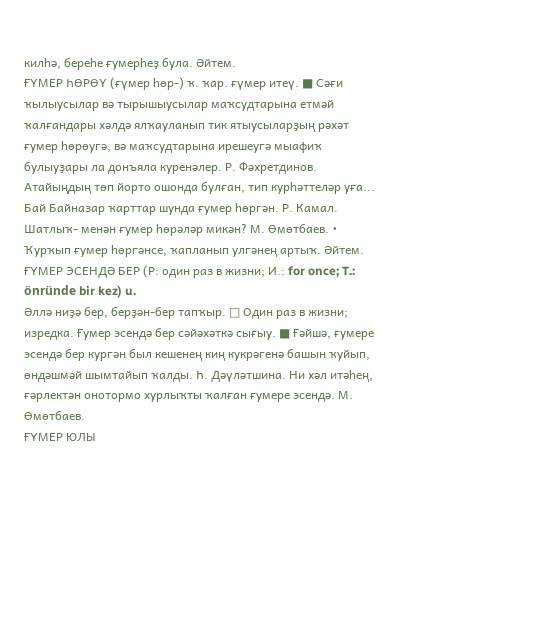килһә, береһе ғумерһеҙ була. Әйтем.
ҒҮМЕР ҺӨРӨҮ (ғүмер һөр-) ҡ. ҡар. ғүмер итеү. ■ Сәғи ҡылыусылар вә тырышыусылар маҡсудтарына етмәй ҡалғандары хәлдә ялҡауланып тик ятыусыларҙың рәхәт ғумер һөрөугә, вә маҡсудтарына ирешеугә мыафиҡ булыуҙары ла донъяла куренәлер. Р. Фәхретдинов. Атайыңдың төп йорто ошонда булған, тип курһәттеләр уға... Бай Байназар ҡарттар шунда ғумер һөргән. Р. Камал. Шатлыҡ- менән ғумер һөрәләр микән? М. Өмөтбаев. • Ҡурҡып ғумер һөргәнсе, ҡапланып улгәнең артыҡ. Әйтем.
ҒҮМЕР ЭСЕНДӘ БЕР (Р: один раз в жизни; И.: for once; T.: önründe bir kez) u.
Әллә ниҙә бер, берҙән-бер тапҡыр. □ Один раз в жизни; изредка. Ғумер эсендә бер сәйәхәткә сығыу. ■ Ғәйшә, ғумере эсендә бер кургән был кешенең киң кукрәгенә башын ҡуйып, өндәшмәй шымтайып ҡалды. Һ. Дәүләтшина. Ни хәл итәһең, ғәрлектән онотормо хурлыҡты ҡалған ғумере эсендә. М. Өмөтбаев.
ҒҮМЕР ЮЛЫ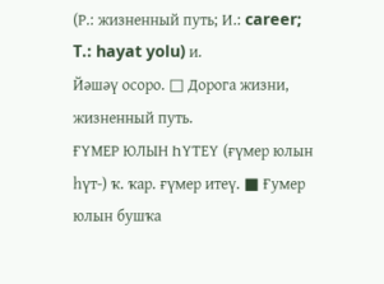(Р.: жизненный путь; И.: career; T.: hayat yolu) и.
Йәшәү осоро. □ Дорога жизни, жизненный путь.
ҒҮМЕР ЮЛЫН ҺҮТЕҮ (ғүмер юлын һүт-) ҡ. ҡар. ғүмер итеү. ■ Ғумер юлын бушҡа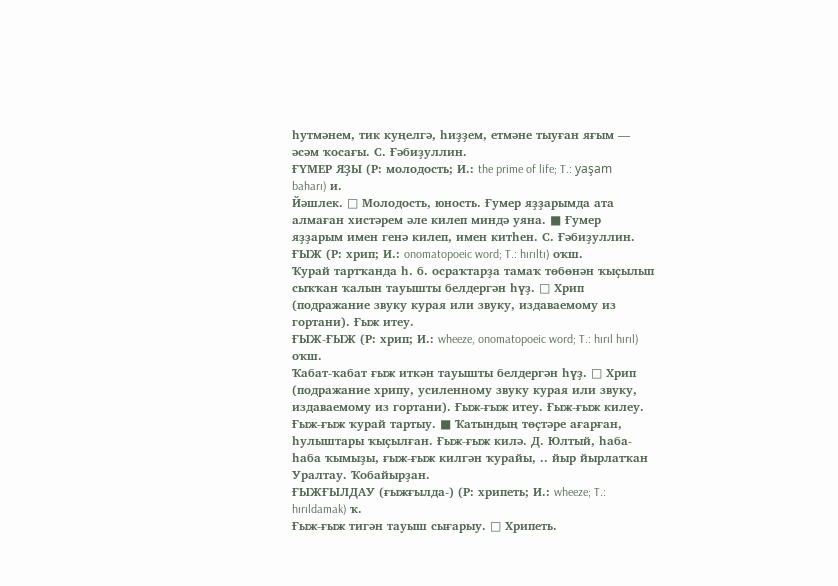һутмәнем, тик куңелгә, һиҙҙем, етмәне тыуған яғым — әсәм ҡосағы. С. Ғәбиҙуллин.
ҒҮМЕР ЯҘЫ (Р: молодость; И.: the prime of life; T.: yaşam baharı) и.
Йәшлек. □ Молодость, юность. Ғумер яҙҙарымда ата алмаған хистәрем әле килеп миндә уяна. ■ Ғумер яҙҙарым имен генә килеп, имен китһен. С. Ғәбиҙуллин.
ҒЫЖ (Р: хрип; И.: onomatopoeic word; T.: hırıltı) оҡш.
Ҡурай тартҡанда һ. б. осраҡтарҙа тамаҡ төбөнән ҡыҫылып сыҡҡан ҡалын тауышты белдергән һүҙ. □ Хрип (подражание звуку курая или звуку, издаваемому из гортани). Ғыж итеу.
ҒЫЖ-ҒЫЖ (Р: хрип; И.: wheeze, onomatopoeic word; T.: hırıl hırıl) оҡш.
Ҡабат-ҡабат ғыж иткән тауышты белдергән һүҙ. □ Хрип (подражание хрипу, усиленному звуку курая или звуку, издаваемому из гортани). Ғыж-ғыж итеу. Ғыж-ғыж килеу. Ғыж-ғыж ҡурай тартыу. ■ Ҡатындың төҫтәре ағарған, һулыштары ҡыҫылған. Ғыж-ғыж килә. Д. Юлтый, һаба-һаба ҡымыҙы, ғыж-ғыж килгән ҡурайы, .. йыр йырлатҡан Уралтау. Ҡобайырҙан.
ҒЫЖҒЫЛДАУ (ғыжғылда-) (Р: хрипеть; И.: wheeze; T.: hırıldamak) ҡ.
Ғыж-ғыж тигән тауыш сығарыу. □ Хрипеть.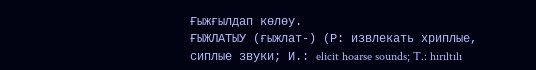Ғыжғылдап көлөу.
ҒЫЖЛАТЫУ (ғыжлат-) (Р: извлекать хриплые, сиплые звуки; И.: elicit hoarse sounds; T.: hırıltılı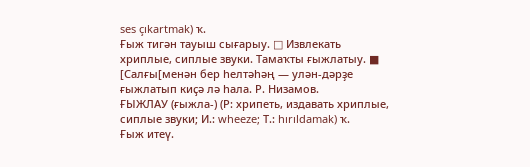ses çıkartmak) ҡ.
Ғыж тигән тауыш сығарыу. □ Извлекать хриплые, сиплые звуки. Тамаҡты ғыжлатыу. ■ [Салғы[менән бер һелтәһәң — улән-дәрҙе ғыжлатып киҫә лә һала. Р. Низамов.
ҒЫЖЛАУ (ғыжла-) (Р: хрипеть, издавать хриплые, сиплые звуки; И.: wheeze; Т.: hırıldamak) ҡ.
Ғыж итеү.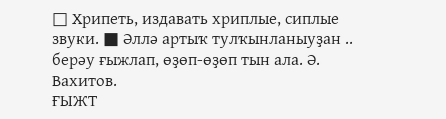□ Хрипеть, издавать хриплые, сиплые звуки. ■ Әллә артыҡ тулҡынланыуҙан .. берәу ғыжлап, өҙөп-өҙөп тын ала. Ә. Вахитов.
ҒЫЖТ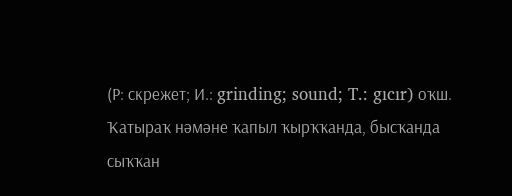(Р: скрежет; И.: grinding; sound; T.: gıcır) оҡш.
Ҡатыраҡ нәмәне ҡапыл ҡырҡҡанда, бысҡанда сыҡҡан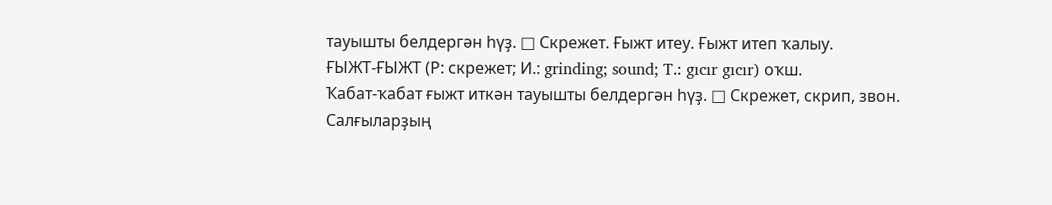тауышты белдергән һүҙ. □ Скрежет. Ғыжт итеу. Ғыжт итеп ҡалыу.
ҒЫЖТ-ҒЫЖТ (Р: скрежет; И.: grinding; sound; T.: gıcır gıcır) оҡш.
Ҡабат-ҡабат ғыжт иткән тауышты белдергән һүҙ. □ Скрежет, скрип, звон. Салғыларҙың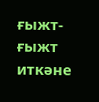ғыжт-ғыжт иткәне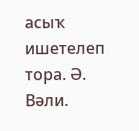асыҡ ишетелеп тора. Ә. Вәли.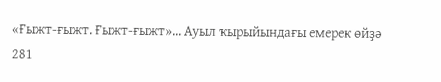«Ғыжт-ғыжт. Ғыжт-ғыжт»... Ауыл ҡырыйындағы емерек өйҙә
281